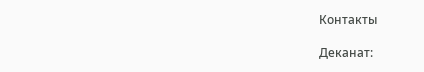Контакты

Деканат: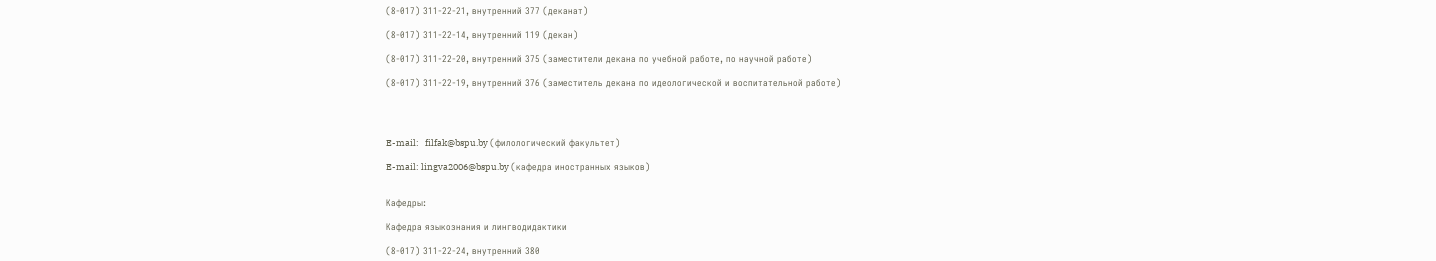(8-017) 311-22-21, внутренний 377 (деканат)

(8-017) 311-22-14, внутренний 119 (декан)

(8-017) 311-22-20, внутренний 375 (заместители декана по учебной работе, по научной работе)

(8-017) 311-22-19, внутренний 376 (заместитель декана по идеологической и воспитательной работе)




E-mail:   filfak@bspu.by (филологический факультет)

E-mail: lingva2006@bspu.by (кафедра иностранных языков)


Кафедры:

Кафедра языкознания и лингводидактики

(8-017) 311-22-24, внутренний 380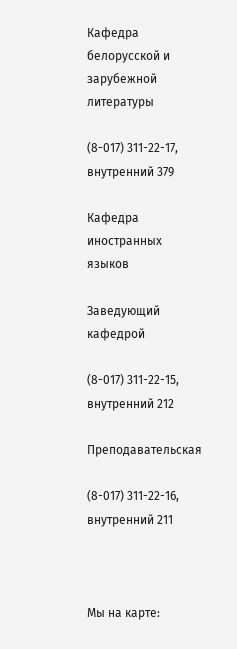Кафедра белорусской и зарубежной литературы

(8-017) 311-22-17, внутренний 379

Кафедра иностранных языков

Заведующий кафедрой

(8-017) 311-22-15, внутренний 212

Преподавательская

(8-017) 311-22-16, внутренний 211



Мы на карте: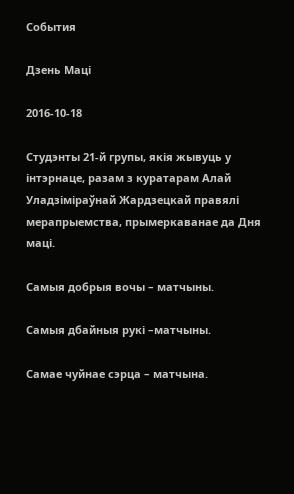События

Дзень Маці

2016-10-18

Студэнты 21-й групы, якія жывуць у інтэрнаце, разам з куратарам Алай Уладзіміраўнай Жардзецкай правялі мерапрыемства, прымеркаванае да Дня маці.

Самыя добрыя вочы – матчыны.

Самыя дбайныя рукі –матчыны.

Самае чуйнае сэрца – матчына.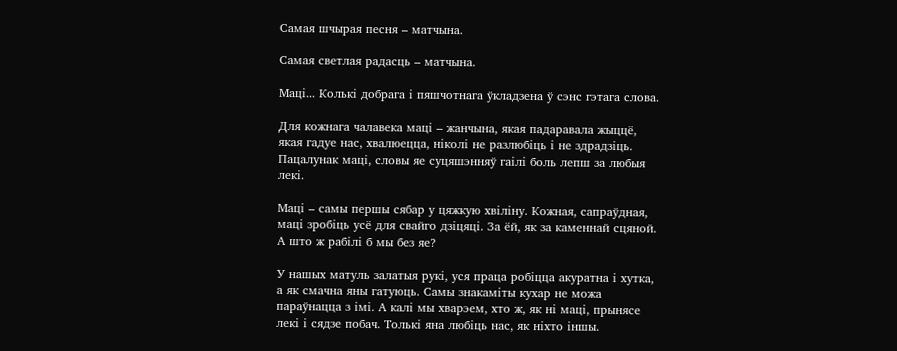Самая шчырая песня – матчына.

Самая светлая радасць – матчына.

Маці... Колькі добрага і пяшчотнага ўкладзена ў сэнс гэтага слова.

Для кожнага чалавека маці – жанчына, якая падаравала жыццё, якая гадуе нас, хвалюецца, ніколі не разлюбіць і не здрадзіць. Пацалунак маці, словы яе суцяшэнняў гаілі боль лепш за любыя лекі.

Маці – самы першы сябар у цяжкую хвіліну. Кожная, сапраўдная, маці зробіць усё для свайго дзіцяці. За ёй, як за каменнай сцяной. А што ж рабілі б мы без яе?

У нашых матуль залатыя рукі, уся праца робіцца акуратна і хутка, а як смачна яны гатуюць. Самы знакаміты кухар не можа параўнацца з імі. А калі мы хварэем, хто ж, як ні маці, прынясе лекі і сядзе побач. Толькі яна любіць нас, як ніхто іншы.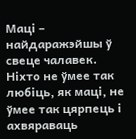Маці – найдаражэйшы ў свеце чалавек. Ніхто не ўмее так любіць, як маці, не ўмее так цярпець і ахвяраваць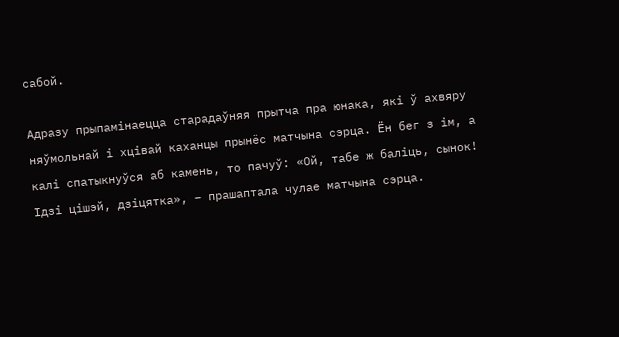сабой.

Адразу прыпамінаецца старадаўняя прытча пра юнака, які ў ахвяру няўмольнай і хцівай каханцы прынёс матчына сэрца. Ён бег з ім, а калі спатыкнуўся аб камень, то пачуў: «Ой, табе ж баліць, сынок! Ідзі цішэй, дзіцятка», – прашаптала чулае матчына сэрца.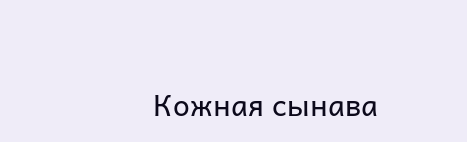Кожная сынава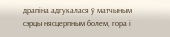драпіна адгукалася ў матчыным сэрцы нясцерпным болем, гора і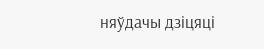няўдачы дзіцяці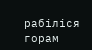рабіліся горам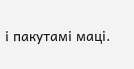і пакутамі маці.